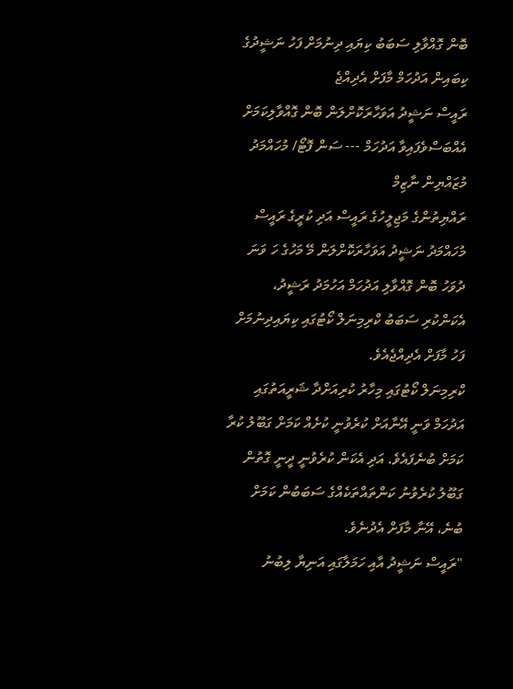ބޮން ގޮއްވާލި ސަބަބު ކިޔައި ދިނުމަށް ފަހު ނަޝީދުގެ ކިބައިން އަދުހަމް މާފަށް އެދިއްޖެ
ރައީސް ނަޝީދު އަވަހާރަކޮށްލަން ބޮން ގޮއްވާލިކަމަށް އެއްބަސްވެފައިވާ އަދުހަމް --- ސަން ފޮޓޯ/ މުހައްމަދު މުޒައްޔިން ނާޒިމް
ރައްޔިތުންގެ މަޖިލީހުގެ ރައީސް އަދި ކުރީގެ ރައީސް މުހައްމަދު ނަޝީދު އަވަހާރަކޮށްލަން މޭ މަހުގެ ހަ ވަނަ ދުވަހު ބޮން ގޮއްވާލި އަދުހަމް އަހުމަދު ރަޝީދު، އެކަންކުރި ސަބަބު ކްރިމިނަލް ކޯޓުގައި ކިޔައިދިނުމަށް ފަހު މާފަށް އެދިއްޖެއެވެ.
ކްރިމިނަލް ކޯޓުގައި މިހާރު ކުރިއަށްދާ ޝަރީއަތުގައި އަދުހަމް ވަނީ އޭނާއަށް ކުރެވުނީ ކުށެއް ކަމަށް ގަބޫލު ކުރާ ކަމަށް ބުނެފައެވެ. އަދި އެކަން ކުރެވުނީ ދީނީ ގޮތުން ގަބޫލު ކުރެވުނު ކަންތައްތަކެއްގެ ސަބަބުން ކަމަށް ބުނެ، އޭނާ މާފަށް އެދުނެވެ.
"ރައީސް ނަޝީދު އާއި ހަމަލާގައި އަނިޔާ ލިބުނު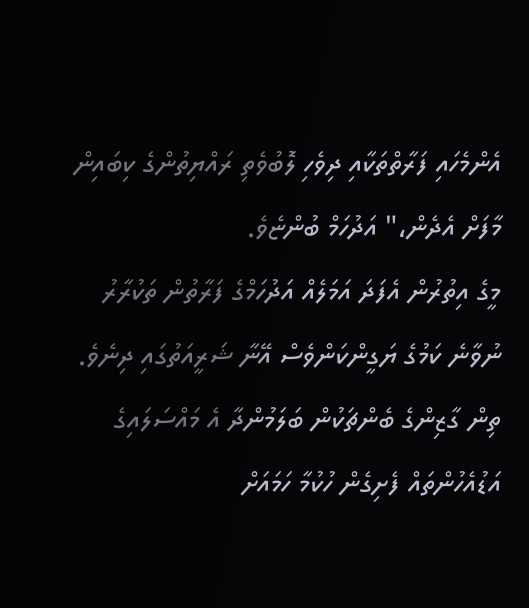އެންމެހައި ފަރާތްތަކާއި ދިވެހި ލޮބުވެތި ރައްޔިތުންގެ ކިބައިން މާފަށް އެދެން،" އަދުހަމް ބުންޏެވެ.
މީގެ އިތުރުން އެފަދަ އަމަލެއް އަދުހަމްގެ ފަރާތުން ތަކުރާރު ނުވާނެ ކަމުގެ ޔަގީންކަންވެސް އޭނާ ޝަރީއަތުގައި ދިނެވެ.
ތިން ގާޒިންގެ ބެންޗަކުން ބަލަމުންދާ އެ މައްސަލައިގެ އަޑުއެހުންތައް ފެށިގެން ހުކުމާ ހަމައަށް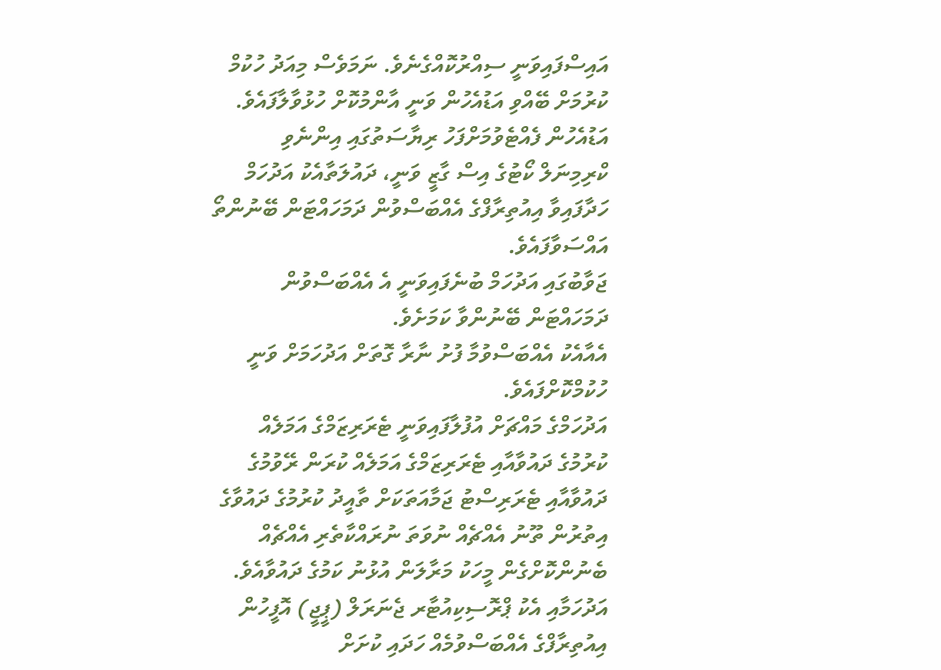އައިސްފައިވަނީ ސިއްރުކޮއްގެނެވެ. ނަމަވެސް މިއަދު ހުކުމް ކުރުމަށް ބޭއްވި އަޑުއެހުން ވަނީ އާންމުކޮށް ހުޅުވާލާފައެވެ.
އަޑުއެހުން ފެއްޓެވުމަށްފަހު ރިޔާސަތުގައި އިންނެވި ކްރިމިނަލް ކޯޓުގެ އިސް ގާޒީ ވަނީ، ދައުލަތާއެކު އަދުހަމް ހަދާފައިވާ އިއުތިރާފްގެ އެއްބަސްވުން ދަމަހައްޓަން ބޭނުންތޯ އައްސަވާފައެވެ.
ޖަވާބުގައި އަދުހަމް ބުނެފައިވަނީ އެ އެއްބަސްވުން ދަމަހައްޓަން ބޭނުންވާ ކަމަށެވެ.
އެއާއެކު އެއްބަސްވުމާ ފުށު ނާރާ ގޮތަށް އަދުހަމަށް ވަނީ ހުކުމްކޮށްފައެވެ.
އަދުހަމްގެ މައްޗަށް އުފުލާފައިވަނީ ޓެރަރިޒަމްގެ އަމަލެއް ކުރުމުގެ ދައުވާއާއި ޓެރަރިޒަމްގެ އަމަލެއް ކުރަން ރޭވުމުގެ ދައުވާއާއި ޓެރަރިސްޓު ޖަމާއަތަކަށް ތާއީދު ކުރުމުގެ ދައުވާގެ އިތުރުން ތޫނު އެއްޗެއް ނުވަތަ ނުރައްކާތެރި އެއްޗެއް ބެނުންކޮށްގެން މީހަކު މަރާލަން އުޅުނު ކަމުގެ ދައުވާއެވެ.
އަދުހަމާއި އެކު ޕްރޮސިކިއުޓާރ ޖެނަރަލް (ޕީޖީ) އޮފީހުން އިއުތިރާފްގެ އެއްބަސްވުމެއް ހަދައި ކުށަށް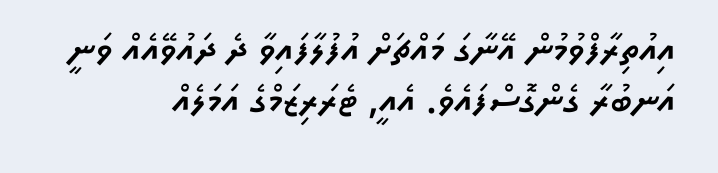އިއުތިރާފްވުމުން އޭނާގަ މައްޗަށް އުފުލާފައިވާ ދެ ދައުވޭއެއް ވަނީ އަނބުރާ ގެންގޮސްފައެވެ. އެއީ, ޓެރަރިޒަމްގެ އަމަލެއް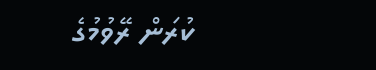ކުރަން ރޭވުމުގެ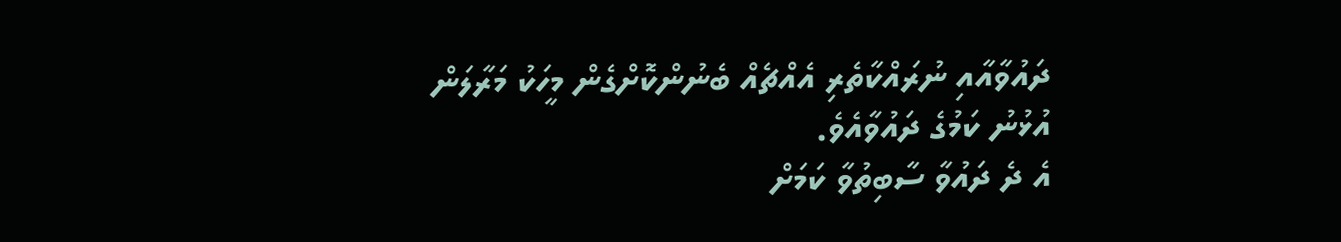ދައުވާއާއި ނުރައްކާތެރި އެއްޗެއް ބެނުންކޮށްގެން މީހަކު މަރާލަން އުޅުނު ކަމުގެ ދައުވާއެވެ.
އެ ދެ ދައުވާ ސާބިތުވާ ކަމަށް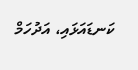ކަނޑައަޅައި، އަދުހަމް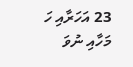23 އަހަރާއި ހަ މަހާއި ނުވަ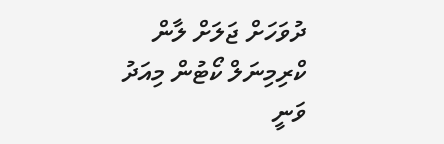ދުވަހަށް ޖަލަށް ލާން ކްރިމިނަލް ކޯޓުން މިއަދު ވަނީ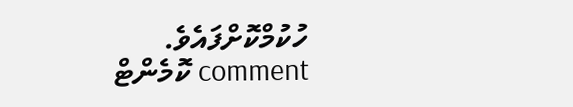ހުކުމްކޮށްފައެވެ.
comment ކޮމެންޓް